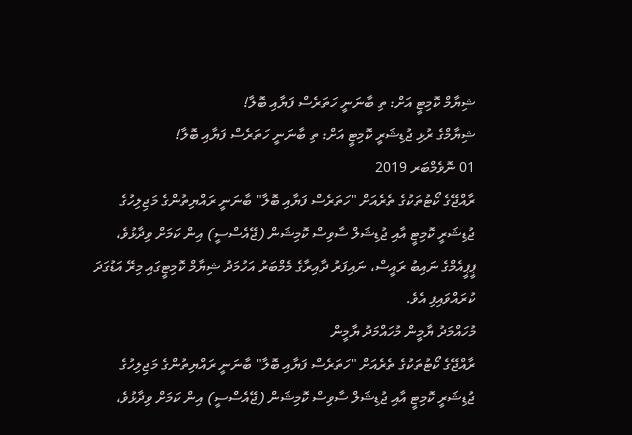ޝިޔާމް ކޮމިޓީ އަށް: ތި ބާނަނީ ހަތަރެސް ފަޔާއި ބޮލާ!
ޝިޔާމްގެ ރުޅި ޖުޑިޝަރީ ކޮމިޓީ އަށް: ތި ބާނަނީ ހަތަރެސް ފަޔާއި ބޮލާ!
01 ނޮވެމްބަރ 2019
ރާއްޖޭގެ ކޯޓުތަކުގެ ތެރެއަށް "ހަތަރެސް ފަޔާއި ބޮލާ" ބާނަނީ ރައްޔިތުންގެ މަޖިލިހުގެ ޖުޑިޝަރީ ކޮމިޓީ އާއި ޖުޑިޝަލް ސާވިސް ކޮމިޝަން (ޖޭއެސްސީ) އިން ކަމަށް ވިދާޅުވެ، ޕީޕީއެމްގެ ނައިބު ރައީސް، ނައިފަރު ދާއިރާގެ މެމްބަރު އަހުމަދު ޝިޔާމް ކޮމިޓީގައި މިރޭ އަޑުގަދަ ކުރައްވައިފި އެވެ.
މުހައްމަދު ޔާމީން މުހައްމަދު ޔާމީން
ރާއްޖޭގެ ކޯޓުތަކުގެ ތެރެއަށް "ހަތަރެސް ފަޔާއި ބޮލާ" ބާނަނީ ރައްޔިތުންގެ މަޖިލިހުގެ ޖުޑިޝަރީ ކޮމިޓީ އާއި ޖުޑިޝަލް ސާވިސް ކޮމިޝަން (ޖޭއެސްސީ) އިން ކަމަށް ވިދާޅުވެ،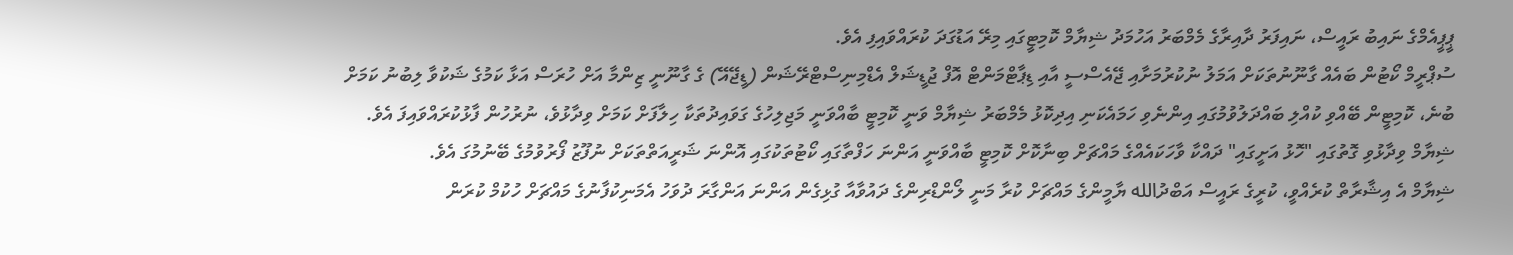ޕީޕީއެމްގެ ނައިބު ރައީސް، ނައިފަރު ދާއިރާގެ މެމްބަރު އަހުމަދު ޝިޔާމް ކޮމިޓީގައި މިރޭ އަޑުގަދަ ކުރައްވައިފި އެވެ.
ސުޕްރީމް ކޯޓުން ބައެއް ގާނޫނުތަކަށް އަމަލު ނުކުރުމަށާއި ޖޭއެސްސީ އާއި ޑިޕާޓްމަންޓް އޮފް ޖުޑީޝަލް އެޑްމިނިސްޓްރޭޝަން (ޑީޖޭއޭ) ގެ ގާނޫނީ ޒިންމާ އަށް ހުރަސް އަޅާ ކަމުގެ ޝަކުވާ ލިބުނު ކަމަށް ބުނެ، ކޮމިޓީން ބޭއްވި ކުއްލި ބައްދަލުވުމުގައި އިންނެވި ހަމައެކަނި އިދިކޮޅު މެމްބަރު ޝިޔާމް ވަނީ ކޮމިޓީ ބާއްވަނީ މަޖިލިހުގެ ގަވައިދުތަކާ ހިލާފަށް ކަމަށް ވިދާޅުވެ، ނުރުހުން ފާޅުކުރައްވައިފަ އެވެ.
ޝިޔާމް ވިދާޅުވި ގޮތުގައި "ހޮޅު އަށީގައި" ދައްކާ ވާހަކައެއްގެ މައްޗަށް ބިނާކޮށް ކޮމިޓީ ބާއްވަނީ އަންނަ ހަފްތާގައި ކޯޓުތަކުގައި އޮންނަ ޝަރީއަތްތަކަށް ނުފޫޒު ފޯރުވުމުގެ ބޭނުމުގަ އެވެ.
ޝިޔާމް އެ އިޝާރާތް ކުރެއްވީ، ކުރީގެ ރައީސް އަބްދުالله ޔާމީންގެ މައްޗަށް ކުރާ މަނީ ލޯންޑްރިންގެ ދައުވާއާ ގުޅިގެން އަންނަ އަންގާރަ ދުވަހު އެމަނިކުފާނުގެ މައްޗަށް ހުކުމް ކުރަން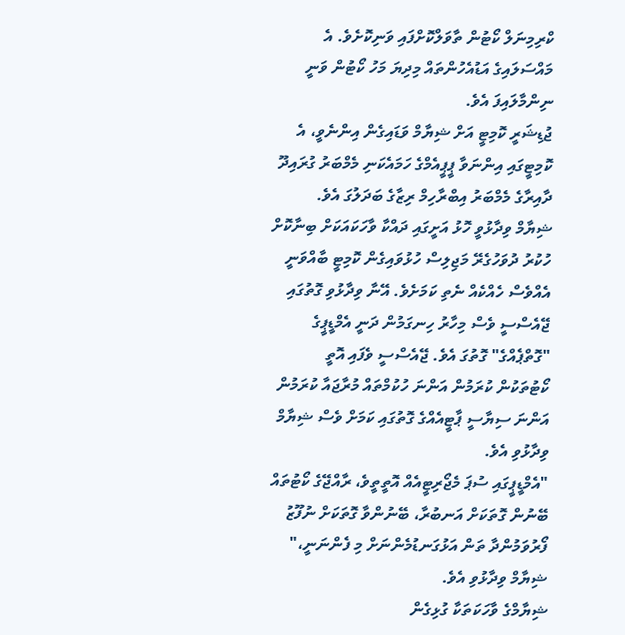ކްރިމިނަލް ކޯޓުން ތާވަލްކޮށްފައި ވަނިކޮށެވެ. އެ މައްސަލައިގެ އަޑުއެހުންތައް މިދިޔަ މަހު ކޯޓުން ވަނީ ނިންމާލައިފަ އެވެ.
ޖުޑިޝަރީ ކޮމިޓީ އަށް ޝިޔާމް ވަޑައިގެން އިންނެވީ، އެ ކޮމިޓީގައި އިންނަވާ ޕީޕީއެމްގެ ހަމައެކަނި މެމްބަރު ގުރައިދޫ ދާއިރާގެ މެމްބަރު އިބްރާހިމް ރިޒާގެ ބަދަލުގަ އެވެ.
ޝިޔާމް ވިދާޅުވީ ހޮޅު އަށީގައި ދައްކާ ވާހަކައަކަށް ބިނާކޮށް ހުކުރު ދުވަހުގެރޭ މަޖިލިސް ހުޅުވައިގެން ކޮމިޓީ ބާއްވަނީ އެއްވެސް ހެއްކެއް ނެތި ކަމަށެވެ. އޭނާ ވިދާޅުވި ގޮތުގައި ޖޭއެސްސީ ވެސް މިހާރު ހިނގަމުން ދަނީ އެމްޑީޕީގެ "ގޮތްޕެއްގެ" ގޮތުގަ އެވެ. ޖޭއެސްސީ ވެފައި އޮތީ ކޯޓުތަކުން ކުރަމުން އަންނަ ހުކުމްތައް މުރާޖައާ ކުރަމުން އަންނަ ސިޔާސީ ޕާޓީއެއްގެ ގޮތުގައި ކަމަށް ވެސް ޝިޔާމް ވިދާޅުވި އެވެ.
"އެމްޑީޕީގައި ސުޕަ މެޖޯރިޓީއެއް އޮތީތީވެ، ރާއްޖޭގެ ކޯޓުތައް ބޭނުން ގޮތަކަށް އަނބުރާ، ބޭނުންވާ ގޮތަކަށް ނުފޫޒު ފޯރުވަމުންދާ ތަން އަޅުގަނޑުމެންނަށް މި ފެންނަނީ،" ޝިޔާމް ވިދާޅުވި އެވެ.
ޝިޔާމްގެ ވާހަކަތަކާ ގުޅިގެން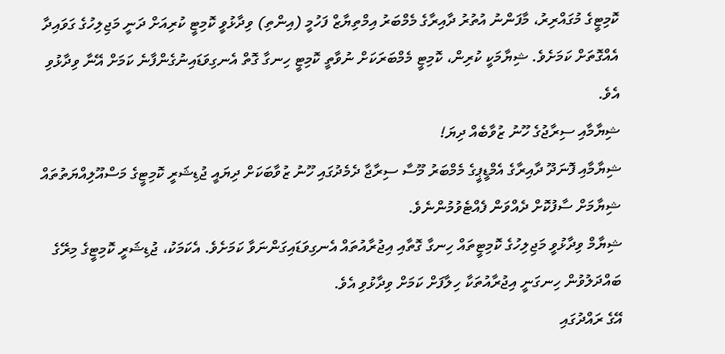ކޮމިޓީގެ މުގައްރިރު، މާފަންނު އުތުރު ދާއިރާގެ މެމްބަރު އިމްތިޔާޒް ފަހުމީ (އިންތި) ވިދާޅުވީ ކޮމިޓީ ކުރިއަށް ދަނީ މަޖިލިހުގެ ގަވައިދާ އެއްގޮތަށް ކަމަށެވެ. ޝިޔާމަކީ ކުރިން، ކޮމިޓީ މެމްބަރަކަށް ނުވާތީ ކޮމިޓީ ހިނގާ ގޮތް އެނގިވަޑައިނުގެންފާނެ ކަމަށް އޭނާ ވިދާޅުވި އެވެ.
ޝިޔާމާއި ސިރާޖުގެ ހޫނު ޒުވާބެއް ދިޔަ!
ޝިޔާމާއި ފޮނަދޫ ދާއިރާގެ އެމްޑީޕީގެ މެމްބަރު މޫސާ ސިރާޖާ ދެމެދުގައި ހޫނު ޒުވާބަކަށް ދިޔައީ ޖުޑިޝަރީ ކޮމިޓީގެ މަސްއޫލިއްޔަތުތައް ޝިޔާމަށް ސާފުކޮށް ދެއްވަން ފެއްޓެވުމުންނެވެ.
ޝިޔާމް ވިދާޅުވީ މަޖިލިހުގެ ކޮމިޓީތައް ހިނގާ ގޮތާއި އިޖުރާއުތައް އެނގިވަޑައިގަންނަވާ ކަމަށެވެ. އެކަމަކު، ޖުޑިޝަރީ ކޮމިޓީގެ މިރޭގެ ބައްދަލުވުން ހިނގަނީ އިޖުރާއުތަކާ ހިލާފަށް ކަމަށް ވިދާޅުވި އެވެ.
އޭގެ ރައްދުގައި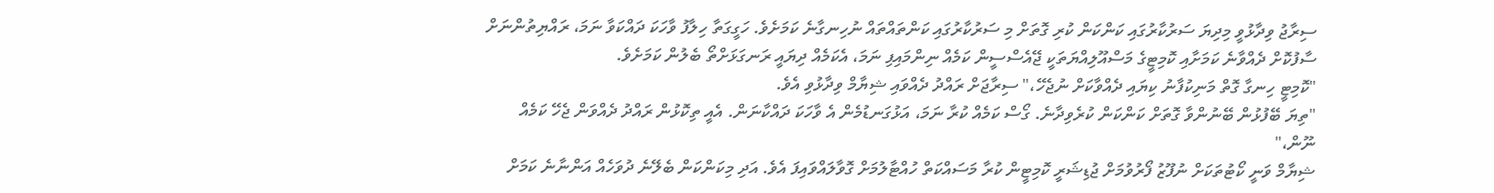ސިރާޖު ވިދާޅުވީ މިދިޔަ ސަރުކާރުގައި ކަންކަން ކުރި ގޮތަށް މި ސަރުކާރުގައި ކަންތައްތައް ނުހިނގާނެ ކަމަށެވެ. ހަގީގަތާ ހިލާފު ވާހަކަ ދައްކަވާ ނަމަ، ރައްޔިތުންނަށް ސާފުކޮށް ދެއްވާނެ ކަމަށާއި ކޮމިޓީގެ މަސްއޫލިއްޔަތަކީ ޖޭއެސްސީން ކަމެއް ނިންމައިފި ނަމަ، އެކަމެއް ދިޔައީ ރަނގަޅަށްތޯ ބެލުން ކަމަށެވެ.
"ކޮމިޓީ ހިނގާ ގޮތް މަނިކުފާނު ކިޔައި ދެއްވާކަށް ނުޖެހޭ،" ސިރާޖަށް ރައްދު ދެއްވައި ޝިޔާމް ވިދާޅުވި އެވެ.
"ތިޔަ ބޭފުޅުން ބޭނުންވާ ގޮތަށް ކަންކަން ކުރެވިދާނެ. ގޯސް ކަމެއް ކުރާ ނަމަ، އަޅުގަނޑުމެން އެ ވާހަކަ ދައްކާނަން. އެއީ ތިކޮޅުން ރައްދު ދެއްވަން ޖެހޭ ކަމެއް ނޫން،"
ޝިޔާމް ވަނީ ކޯޓުތަކަށް ނުފޫޒު ފޯރުވުމަށް ޖުޑިޝަރީ ކޮމިޓީން ކުރާ މަސައްކަތް ހުއްޓާލުމަށް ގޮވާލައްވައިފަ އެވެ. އަދި މިކަންކަން ބެލޭނެ ދުވަހެއް އަންނާނެ ކަމަށް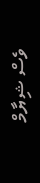ވެސް ޝިޔާމް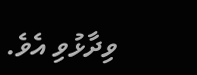ވިދާޅުވި އެވެ.